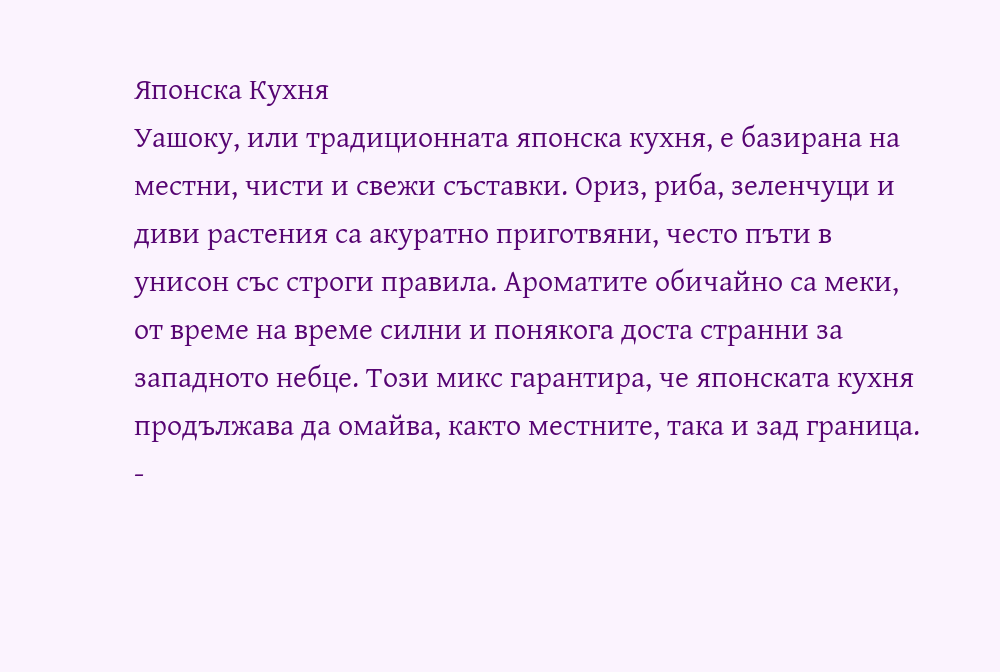Японска Кухня
Уашоку, или традиционната японска кухня, е базирана на местни, чисти и свежи съставки. Ориз, риба, зеленчуци и диви растения са акуратно приготвяни, често пъти в унисон със строги правила. Ароматите обичайно са меки, от време на време силни и понякога доста странни за западното небце. Този микс гарантира, че японската кухня продължава да омайва, както местните, така и зад граница.
-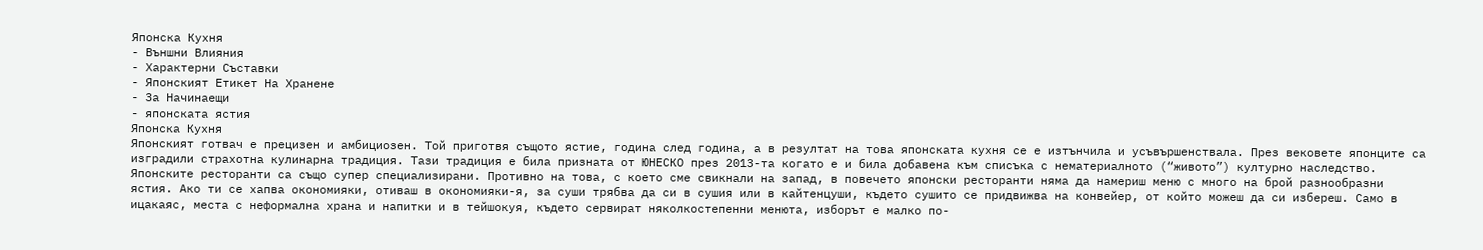Японска Кухня
- Външни Влияния
- Характерни Съставки
- Японският Етикет На Хранене
- За Начинаещи
- японската ястия
Японска Кухня
Японският готвач е прецизен и амбициозен. Той приготвя същото ястие, година след година, а в резултат на това японската кухня се е изтънчила и усъвършенствала. През вековете японците са изградили страхотна кулинарна традиция. Тази традиция е била призната от ЮНЕСКО през 2013-та когато е и била добавена към списъка с нематериалното (“живото”) културно наследство.
Японските ресторанти са също супер специализирани. Противно на това, с което сме свикнали на запад, в повечето японски ресторанти няма да намериш меню с много на брой разнообразни ястия. Ако ти се хапва окономияки, отиваш в окономияки-я, за суши трябва да си в сушия или в кайтенцуши, където сушито се придвижва на конвейер, от който можеш да си избереш. Само в ицакаяс, места с неформална храна и напитки и в тейшокуя, където сервират няколкостепенни менюта, изборът е малко по-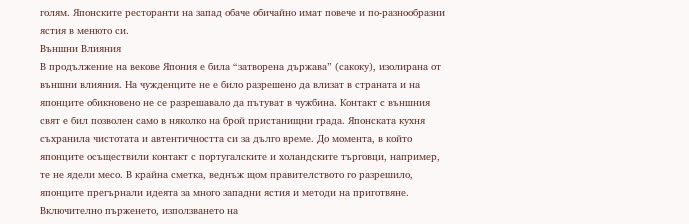голям. Японските ресторанти на запад обаче обичайно имат повече и по-разнообразни ястия в менюто си.
Външни Влияния
В продължение на векове Япония е била “затворена държава” (сакоку), изолирана от външни влияния. На чужденците не е било разрешено да влизат в страната и на японците обикновено не се разрешавало да пътуват в чужбина. Контакт с външния свят е бил позволен само в няколко на брой пристанищни града. Японската кухня съхранила чистотата и автентичността си за дълго време. До момента, в който японците осъществили контакт с португалските и холандските търговци, например, те не ядели месо. В крайна сметка, веднъж щом правителството го разрешило, японците прегърнали идеята за много западни ястия и методи на приготвяне. Включително пърженето, използването на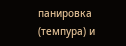панировка (темпура) и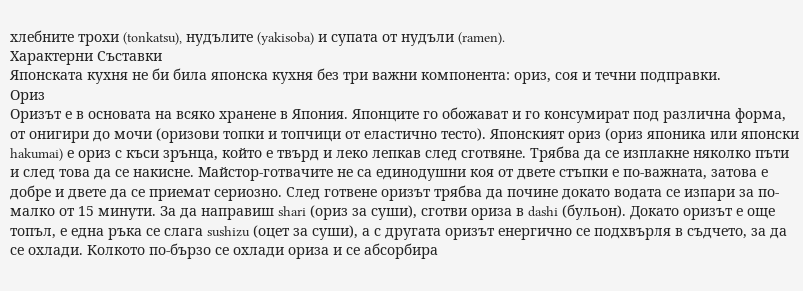хлебните трохи (tonkatsu), нудълите (yakisoba) и супата от нудъли (ramen).
Характерни Съставки
Японската кухня не би била японска кухня без три важни компонента: ориз, соя и течни подправки.
Ориз
Оризът е в основата на всяко хранене в Япония. Японците го обожават и го консумират под различна форма, от онигири до мочи (оризови топки и топчици от еластично тесто). Японският ориз (ориз японика или японски hakumai) е ориз с къси зрънца, който е твърд и леко лепкав след сготвяне. Трябва да се изплакне няколко пъти и след това да се накисне. Майстор-готвачите не са единодушни коя от двете стъпки е по-важната, затова е добре и двете да се приемат сериозно. След готвене оризът трябва да почине докато водата се изпари за по-малко от 15 минути. За да направиш shari (ориз за суши), сготви ориза в dashi (бульон). Докато оризът е още топъл, е една ръка се слага sushizu (оцет за суши), а с другата оризът енергично се подхвърля в съдчето, за да се охлади. Колкото по-бързо се охлади ориза и се абсорбира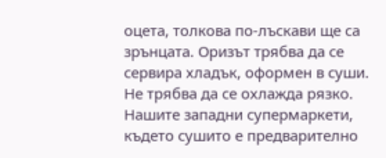оцета, толкова по-лъскави ще са зрънцата. Оризът трябва да се сервира хладък, оформен в суши. Не трябва да се охлажда рязко. Нашите западни супермаркети, където сушито е предварително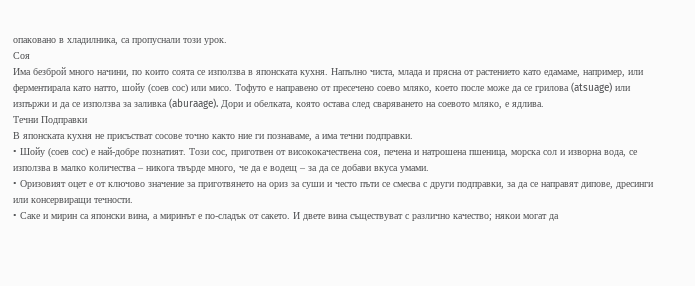опаковано в хладилника, са пропуснали този урок.
Соя
Има безброй много начини, по които соята се използва в японската кухня. Напълно чиста, млада и прясна от растението като едамаме, например, или ферментирала като натто, шойу (соев сос) или мисо. Тофуто е направено от пресечено соево мляко, което после може да се грилова (atsuage) или изпържи и да се използва за заливка (aburaage). Дори и обелката, която остава след сваряването на соевото мляко, е ядлива.
Течни Подправки
В японската кухня не присъстват сосове точно както ние ги познаваме, а има течни подправки.
• Шойу (соев сос) е най-добре познатият. Този сос, приготвен от висококачествена соя, печена и натрошена пшеница, морска сол и изворна вода, се използва в малко количества – никога твърде много, че да е водещ – за да се добави вкуса умами.
• Оризовият оцет е от ключово значение за приготвянето на ориз за суши и често пъти се смесва с други подправки, за да се направят дипове, дресинги или консервиращи течности.
• Саке и мирин са японски вина, а миринът е по-сладък от сакето. И двете вина съществуват с различно качество; някои могат да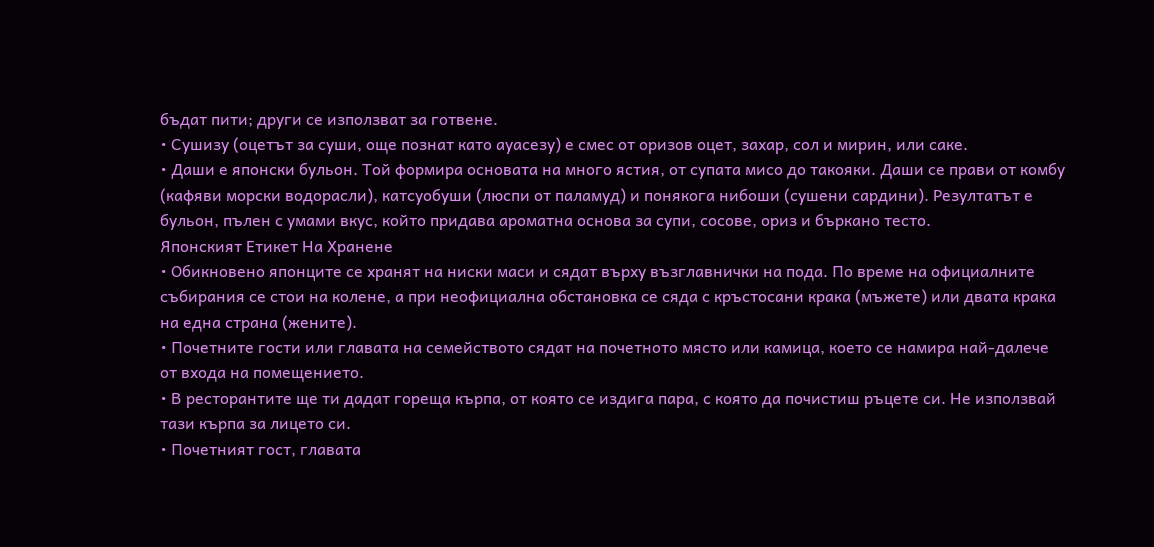бъдат пити; други се използват за готвене.
• Сушизу (оцетът за суши, още познат като ауасезу) е смес от оризов оцет, захар, сол и мирин, или саке.
• Даши е японски бульон. Той формира основата на много ястия, от супата мисо до такояки. Даши се прави от комбу (кафяви морски водорасли), катсуобуши (люспи от паламуд) и понякога нибоши (сушени сардини). Резултатът е бульон, пълен с умами вкус, който придава ароматна основа за супи, сосове, ориз и бъркано тесто.
Японският Етикет На Хранене
• Обикновено японците се хранят на ниски маси и сядат върху възглавнички на пода. По време на официалните събирания се стои на колене, а при неофициална обстановка се сяда с кръстосани крака (мъжете) или двата крака на една страна (жените).
• Почетните гости или главата на семейството сядат на почетното място или камица, което се намира най-далече от входа на помещението.
• В ресторантите ще ти дадат гореща кърпа, от която се издига пара, с която да почистиш ръцете си. Не използвай тази кърпа за лицето си.
• Почетният гост, главата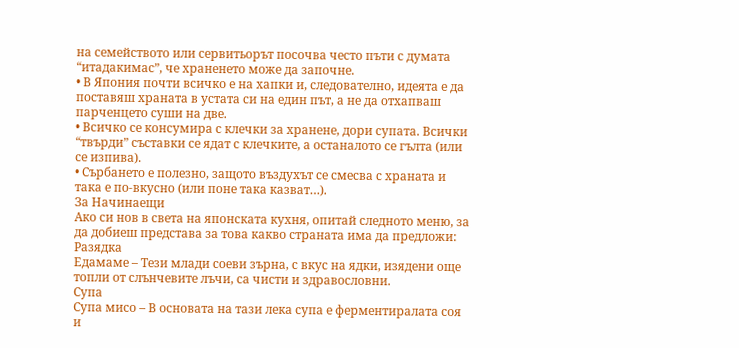на семейството или сервитьорът посочва често пъти с думата “итадакимас”, че храненето може да започне.
• В Япония почти всичко е на хапки и, следователно, идеята е да поставяш храната в устата си на един път, а не да отхапваш парченцето суши на две.
• Всичко се консумира с клечки за хранене, дори супата. Всички “твърди” съставки се ядат с клечките, а останалото се гълта (или се изпива).
• Сърбането е полезно, защото въздухът се смесва с храната и така е по-вкусно (или поне така казват…).
За Начинаещи
Ако си нов в света на японската кухня, опитай следното меню, за да добиеш представа за това какво страната има да предложи:
Разядка
Едамаме – Тези млади соеви зърна, с вкус на ядки, изядени още топли от слънчевите лъчи, са чисти и здравословни.
Супа
Супа мисо – В основата на тази лека супа е ферментиралата соя и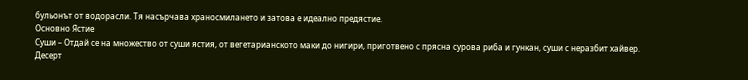бульонът от водорасли. Тя насърчава храносмилането и затова е идеално предястие.
Основно Ястие
Суши – Отдай се на множество от суши ястия, от вегетарианското маки до нигири, приготвено с прясна сурова риба и гункан, суши с неразбит хайвер.
Десерт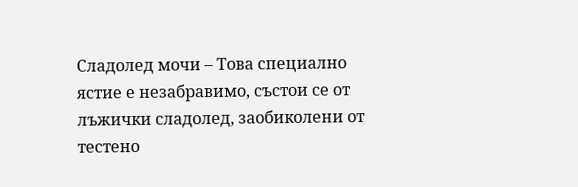Сладолед мочи – Това специално ястие е незабравимо, състои се от лъжички сладолед, заобиколени от тестено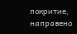покритие, направено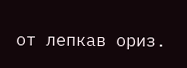от лепкав ориз.